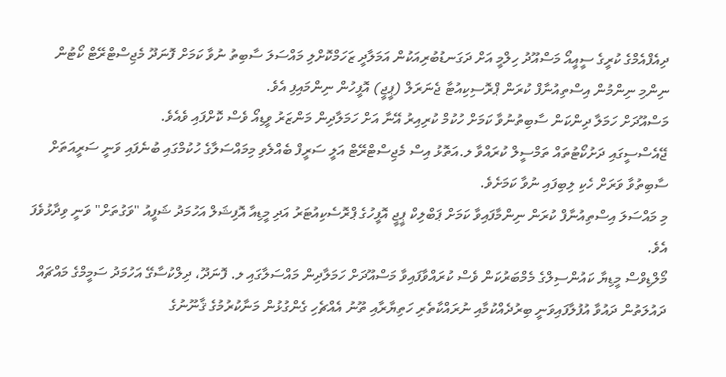ދިއެފްއެމްގެ ކުރީގެ ސީއީއޯ މަސްއޫދު ހިލްމީ އަށް ދަގަނޑުބުރިއަކުން އަމަލާދީ ޒަހަމްކޮށްލި މައްސަލަ ސާބިތު ނުވާ ކަމަށް ފޮނަދޫ މެޖިސްޓްރޭޓް ކޯޓުން ނިންމި ނިންމުން އިސްތިއުނާފް ކުރަން ޕްރޮސިކިއުޓާ ޖެނަރަލް (ޕީޖީ) އޮފީހުން ނިންމައިފި އެވެ.
މަސްއޫދަށް ހަމަލާ ދިންކަން ސާބިތުނުވާ ކަމަށް ހުކުމް ކުރިއިރު އޭނާ އަށް ހަމަލާދިން މަންޒަރު ވީޑިއޯ ވެސް ކޮށްފައި ވެއެވެ.
ޖޭއެސްސީގައި ދަށުކޯޓުތައް ތަމްސީލް ކުރައްވާ ލ.އަތޮޅު އިސް މެޖިސްޓްރޭޓް އަލީ ސަރީފް ބެއްލެވި މިމައްސަލާގެ ހުކުމްގައި ބުނެފައި ވަނީ ސަރީއަތަށް ސާބިތުވާ ވަރަށް ހެކި ލިބިފައި ނުވާ ކަމަށެވެ.
މި މައްސަލަ އިސްތިއުނާފް ކުރަން ނިންމާފައިވާ ކަމަށް ޕަބްލިކް ޕީޖީ އޮފީހުގެ ޕްރޮސެކިއުޓަރު އަދި މީޑިއާ އޮފިޝަލް އަހުމަދު ޝަފީއު "ވަގުތަށް" ވަނީ ވިދާޅުވެފަ އެވެ.
މޯލްޑިވްސް މީޑިޔާ ކައުންސިލްގެ މެމްބަރުކަން ވެސް ކުރައްވާފައިވާ މަސްއޫދަށް ހަމަލާދިން މައްސަލާގައި ލ. ފޮނަދޫ، ދިލްކުސާގޭ އަހުމަދު ސަމީމްގެ މައްޗައް ދައުލަތުން ދައުވާ އުފުލާފައިވަނީ ބިރުދެއްކުމާއި ނުރައްކާތެރި ހަތިޔާރާއި ތޫނު އެއްޗެހި ގެންގުޅުން މަނާކުރުމުގެ ޤާނޫނުގެ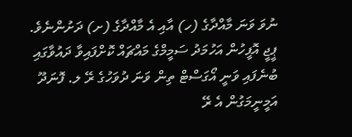ނުވަ ވަނަ މާއްދާގެ (ހ) އާއި އެ މާއްދާގެ (ށ) ދަށުންނެވެ.
ޕީޖީ އޮފީހުން އަހުމަދު ސަމީމްގެ މައްޗައް ކޮށްފައިވާ ދައުވާގައި ބުނެފައި ވަނީ އޯގަސްޓް ތިން ވަނަ ދުވަހުގެ ރޭ ލ. ފޮނަދޫ އަމީނީމަގުން އެ ރޭ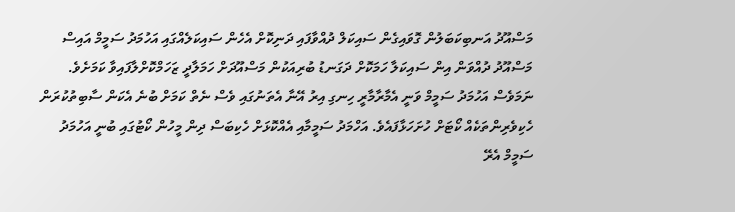މަސްއޫދު އަނބިކަބަލުން ގޮވައިގެން ސައިކަލް ދުއްވާފައި ދަނިކޮށް އެހެން ސައިކަލެއްގައި އަހުމަދު ސަމީމް އައިސް މަސްއޫދު ދުއްވަން އިން ސައިކަލާ ހަމަކޮށް ދަގަނޑު ބުރިއަކުން މަސްއޫދަށް ހަމަލާދީ ޒަހަމްކޮށްލާފައިވާ ކަމަށެވެ.
ނަމަވެސް އަހުމަދު ސަމީމް ވަނީ އެމާރާމާރީ ހިނގި އިރު އޭނާ އެތަނުގައި ވެސް ނެތް ކަމަށް ބުނެ އެކަން ސާބިތުކުރަން ހެކިވެރިންތަކެއް ކޯޓަށް ހުށަހަޅާފައެވެ. އަހްމަދު ސަމީމާއި އެއްކޮޅަށް ހެކިބަސް ދިން މީހުން ކޯޓުގައި ބުނީ އަހުމަދު ސަމީމް އެރޭ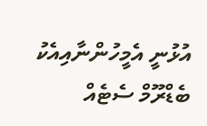އުޅުނީ އެމީހުންނާއިއެކު ބެޑްރޫމް ސެޓެއް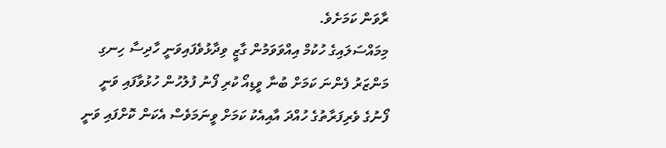ރާވަން ކަމަށެވެ.
މިމައްސަލައިގެ ހުކުމް އިއްވަވަމުން ގާޒީ ވިދާޅުވެފައިވަނީ ހާދިސާ ހިނގި މަންޒަރު ފެންނަ ކަމަށް ބުނާ ވީޑިއޯ ކުރި ފޯނު ފުލުހުން ހުޅުވާފައި ވަނީ ފޯނުގެ ވެރިފަރާތުގެ ހުއްދަ އާއިއެކު ކަމަށް ވީނަމަވެސް އެކަން ކޮށްފައި ވަނީ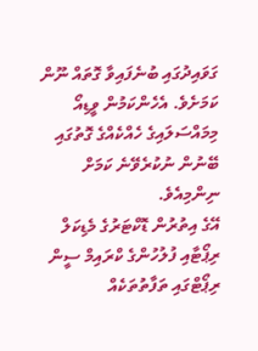ގަވައިދުގައި ބުނެފައިވާ ގޮތައް ނޫން ކަމަށެވެ. އެހެންކަމުން ވީޑިއޯ މިމައްސަލައިގެ ހެއްކެއްގެ ގޮތުގައި ބޭނުން ނުކުރެވޭނެ ކަމަށް ނިންމިއެވެ.
އޭގެ އިތުރުން ޑޮކްޓަރުގެ މެޑިކަލް ރިޕޯޓާއި ފުލުހުންގެ ކްރައިމް ސީން ރިޕޯޓްގައި ތަފާތުތަކެއް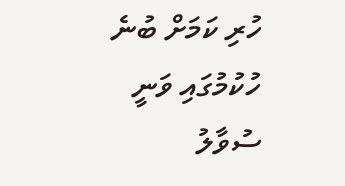ހުރި ކަމަށް ބުނެ ހުކުމުގައި ވަނީ ސުވާލު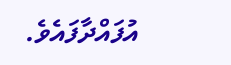އުފައްދާފައެވެ.